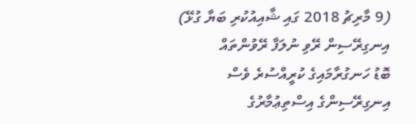(9 މާރިޗު 2018 ގައި ޝާއިއުކުރި ބަޔާ ގުޅޭ)
އިނގިރޭސިން ރޭވި ނުލަފާ ރޭވުންތައް
ބޮޑު ހަނގުރާމައިގެ ކުރީއްސުރެ ވެސް އިނގިރޭސިންގެ އިސްތިޢުމާރުގެ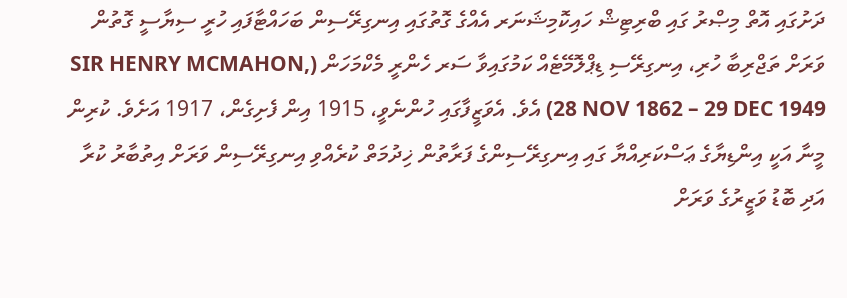ދަށުގައި އޮތް މިޞްރު ގައި ބްރިޓިޝް ހައިކޮމިޝަނަރ އެއްގެ ގޮތުގައި އިނގިރޭސިން ބަހައްޓާފައި ހުރީ ސިޔާސީ ގޮތުން ވަރަށް ތަޖްރިބާ ހުރި، އިނގިރޭސި ޑިޕްލޮމޭޓެއް ކަމުގައިވާ ސަރ ހެންރީ މެކްމަހަން (SIR HENRY MCMAHON, 28 NOV 1862 – 29 DEC 1949) އެވެ. އެވަޒީފާގައި ހުންނެވީ، 1915 އިން ފެށިގެން، 1917 އަށެވެ. ކުރިން މީނާ އަކީ އިންޑިޔާގެ ޢަސްކަރިއްޔާ ގައި އިނގިރޭސިންގެ ފަރާތުން ޚިދުމަތް ކުރެއްވި އިނގިރޭސިން ވަރަށް އިތުބާރު ކުރާ އަދި ބޮޑު ވަޒީރުގެ ވަރަށް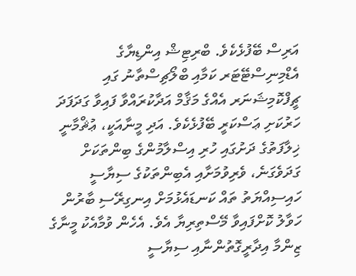އަރިސް ބޭފުޅެކެވެ. ބްރިޓިޝް އިންޑިޔާގެ އެޑްމިނިސްޓޭޓަރ ކަމާއި ބްލޯޗިސްތާނު ގައި ޗީފްކޮމިޝަނަރ އެއްގެ މަޤާމް އަދާކުރައްވާ ފައިވާ ގަދަފަދަ ހަރުކަށި ޢަސްކަރީ ބޭފުޅެކެވެ. އަދި މީނާއަކީ، ޢުޘްމާނީ ޚިލާފަތުގެ ދަށުގައި ހުރި އިސްލާމުންގެ ބިންތަކަށް ގަދަވެގަނެ، ވެރިވުމަށާއި އެބިންތަކުގެ ސިޔާސީ ހައިސިއްޔަތު ތައް ކަނޑައެޅުމަށް އިނގިރޭސި ބާރުން ހަވާލު ކޮށްފައިވާ މޭސްތިރިޔާ އެވެ. އެހެން ވުމާއެކު މީނާގެ ޒިންމާ އިދާރީގޮތުންނާއި ސިޔާސީ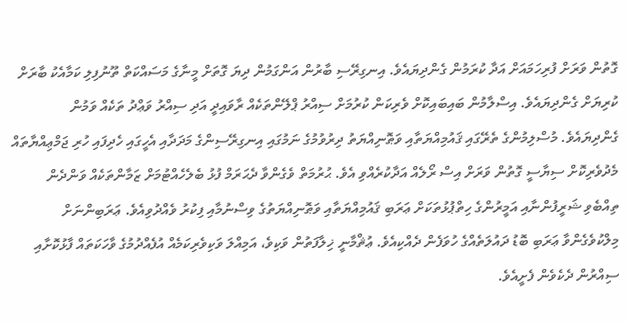ގޮތުން ވަރަށް ފުރިހަމައަށް އަދާ ކުރަމުން ގެންދިޔައެވެ. އިނގިރޭސި ބާރުން އަންގަމުން ދިޔަ ގޮތަށް މީނާގެ މަސައްކަތް ތޫނުފިލި ކަމާއެކު ބާރަށް ކުރިޔަށް ގެންދިޔައެވެ. އިސްލާމުން ބައިބައިކޮށް ވެރިކަން ކުރުމަށް ސިއްރު ޕްލޭންތަކެއް ރާވައިދީ އަދި ސިއްރު ވަޢްދު ތަކެއް ވަމުން ގެންދިޔައެވެ. މުސްލިމުންގެ ތެރޭގައި ޤައުމިއްޔަތާއި ވަޠޮނިއްޔަތު ދިރުވުމުގެ ނަމުގައި އިނގިރޭސިންގެ މަދަދާއި އެހީގައި ހެދިފައި ހުރި ޖަމްޢިއްޔާތައް މެދުވެރިކޮށް ސިޔާސީ ގޮތުން ވަރަށް އިސް ރޯލެއް އަދާކުރެއްވި އެވެ. ޙުރުމަތް ވެގެންވާ ދެޙަރަމް ފުޅު ބެލެހެއްޓުމަށް ޒަމާންތަކެއް ވަންދެން ތިއްބެވި ޝަރީފުންނާއި އަމީރުންގެ ހިތްޕުޅުތަކަށް ޢަރަބި ޤައުމިއްޔަތާއި ވަޠޮނިއްޔަތުގެ ވިސްނުމާއި ފިކުރު ވެއްދުވިއެވެ. ޢަރަބިންނަށް މިލްކުވެގެންވާ ޢަރަބި ބޮޑު ދައުލަތެއްގެ ހުވަފެން ދެއްކިއެވެ. ޢުޘްމާނީ ޚިލާފަތުން ވަކިވެ، އަމިއްލަ ވަކިވެރިކަމެއް އުފެއްދުމުގެ ވާހަކަތައް ފާޅުކޮށާއި ސިއްރުން ދެކެވެން ފެށީއެވެ.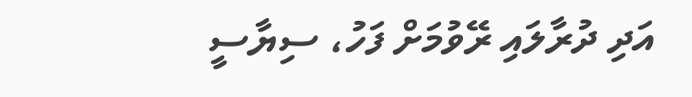އަދި ދުރާލައި ރޭވުމަށް ފަހު، ސިޔާސީ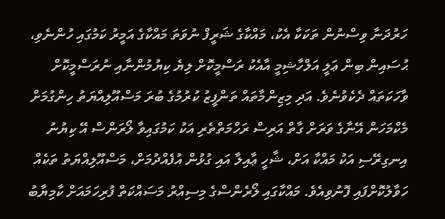ހަރުދަނާ ވިސްނުން ތަކަކާ އެކު، މައްކާގެ ޝަރީފް ނުވަތަ މައްކާގެ އަމީރު ކަމުގައި ހުންނެވި، ޙުސައިން ބިން ޢަލީ އަލްހާޝިމީ އާއެކު ރަސްމީކޮށް ލިޔެ ކިޔުމުންނާއި ނުރަސްމީކޮށް ވާހަކަތައް ދެކެވުނެވެ. އަދި މިޒިންމާތައް ތަންފީޒު ކުރުމުގެ ބުރަ މަސްއޫލިއްޔަތު ހިންގުމަށް މެކްމަހަން އޭނާގެ ވަރަށް ގާތް އަރިސް ރަހްމަތްތެރި އަކު ކަމުގައިވާ ލޯރަންސް އޭ ކިޔުނު އިނގިރޭސި އަކު މައްކާ އަށް، ޝާހީ ޢާއިލާ އައި ގުޅުން އުފެއްދުމަށް، މަސްއޫލިއްޔަތު ތަކެއް ހަވާލުކޮށްފައި ފޮނުވިއެވެ. މައްކާގައި ލޯރެންސްގެ މިސިއްރު މަސައްކަތް ފުރިހަމައަށް ކާމިޔާބު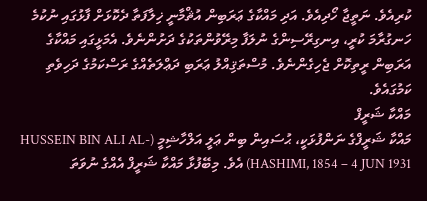ކުރިއެވެ. ނަތީޖާ ހޯދިއެވެ. އަދި މައްކާގެ ޢަރަބިން އުޘްމާނީ ޚިލާފަތާ ދެކޮޅަށް ފާޅުގައި ނުކުމެ ހަނގުރާމަ ކުރީ، އިނގިރޭސިންގެ ނުލަފާ މިރޭވުންތަކުގެ ދަށުންނެވެ. އެމަޅީގައި މައްކާގެ އަރަބިން ރީތިކޮށް ޖެހިގެންނެވެ. މުސްތަޤިއްލު ޢަރަބި ދަޢްލަތެއްގެ ރަސްކަމުގެ ދަހިވެތި ކަމުގައެވެ.
މައްކާ ޝަރީފް
މައްކާ ޝަރީފްގެ ނަންފުޅަކީ، ޙުސައިން ބިން ޢަލީ އަލްހާޝިމީ (HUSSEIN BIN ALI AL-HASHIMI, 1854 – 4 JUN 1931) އެވެ. މިބޭފުޅާ މައްކާ ޝަރީފް އެއްގެ ނުވަތަ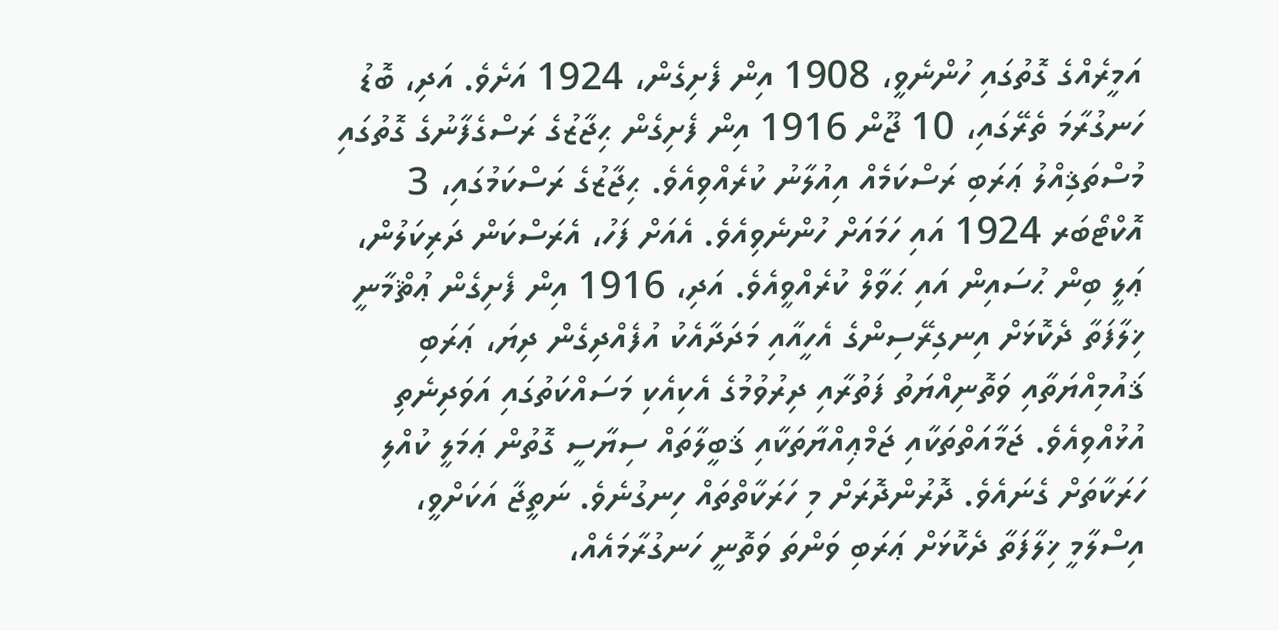އަމީރެއްގެ ގޮތުގައި ހުންނެވީ، 1908 އިން ފެށިގެން، 1924 އަށެވެ. އަދި، ބޮޑު ހަނގުރާމަ ތެރޭގައި، 10 ޖޫން 1916 އިން ފެށިގެން ޙިޖާޒުގެ ރަސްގެފާނުގެ ގޮތުގައި މުސްތަޤިއްލު ޢަރަބި ރަސްކަމެއް އިއުލާނު ކުރެއްވިއެވެ. ޙިޖާޒުގެ ރަސްކަމުގައި، 3 އޮކްޓޯބަރ 1924 އައި ހަމައަށް ހުންނެވިއެވެ. އެއަށް ފަހު، އެރަސްކަން ދަރިކަލުން، ޢަލީ ބިން ޙުސައިން އައި ޙަވާލް ކުރެއްވީއެވެ. އަދި، 1916 އިން ފެށިގެން ޢުޘްމާނީ ޚިލާފަތާ ދެކޮޅަށް އިނގިރޭސިންގެ އެހީއާއި މަދަދާއެކު އުފެއްދިގެން ދިޔަ، ޢަރަބި ޤައުމިއްޔަތާއި ވަތޮނިއްޔަތު ފަތުރާއި ދިރުވުމުގެ އެކިއެކި މަސައްކަތުގައި އަވަދިނެތި އުޅުއްވިއެވެ. ޖަމާއަތްތަކާއި ޖަމްޢިއްޔާތަކާއި ޤަބީލާތައް ސިޔާސީ ގޮތުން ޢަމަލީ ކުއްލި ހަރަކާތަށް ގެނައެވެ. ދޮރުންދޮރަށް މި ހަރަކާތްތައް ހިނގުނެވެ. ނަތީޖާ އަކަށްވީ، އިސްލާމީ ޚިލާފަތާ ދެކޮޅަށް ޢަރަބި ވަންތަ ވަތޮނީ ހަނގުރާމައެއް،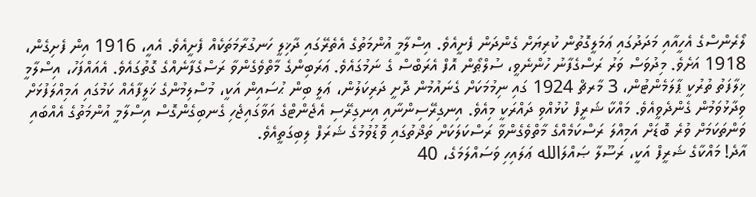ލޯރެންސްގެ އެހީއާއި މަދަދުގައި ޢަމަލީގޮތުން ކުރިޔަށް ގެންދަން ފެށީއެވެ. އިސްލާމީ އުންމަތުގެ އެތެރޭގައި ދާޚިލީ ހަނގުރާމަތަކެއް ފެށީއެވެ. އެއީ، 1916 އިން ފެށިގެން، 1918 އަށެވެ. މިދުވަސް ވަރު ރަސްގެފާނު ހުންނެވީ، ސުލްޠޯން އޮފް އެރަބްސް ގެ ނަމުގައެވެ. ޢަރަބިންގެ މާތްވެގެންވާ ރަސްގެފާނެއްގެ ގޮތުގައެވެ. އެއައްފަހު، އިސްލާމީ ޚިލާފަތު ތުރުކީ ޕާލަމެންޓުން، 3 މާރޗް 1924 ގައި ނިމުމަކަށް ގެނައުމުން ދޮށީ ދަރިކަލުން، ޢަލީ ބިން ޙުސައިން އަކީ، މުސްލިމުންގެ ޚަލީފާއެއް ކަމުގައި އަމިއްލަފުޅަށް ވިދާޅުވަމުން ގެންދެވީއެވެ. މައްކާ ޝަރީފް ކުޅުއްވި ދައްރަކީ މިއެވެ. އިނގިރޭސިންނާއި އިނގިރޭސި އެޖެންޓްގެ އަވާގައިޖެހި ގެނބިގެންގޮސް އިސްލާމީ އުންމަތުގެ އެއްބައި ވަންތަކަމަށް ވުރެ ބޮޑަށް އަމިއްލަ ރަސްކަމެއްގެ މާތްވެގެންވާ ރަސްކަލަކަށް ތަޛްތުގައި ވޮޑުވުމުގެ ޝަރަފް ލިބިގަތީއެވެ.
އާދެ! މައްކާގެ ޝަރީފް އަކީ، ރަސޫލާ ޞައްލަالله ޢަލައިހި ވަސައްލަމަގެ، 40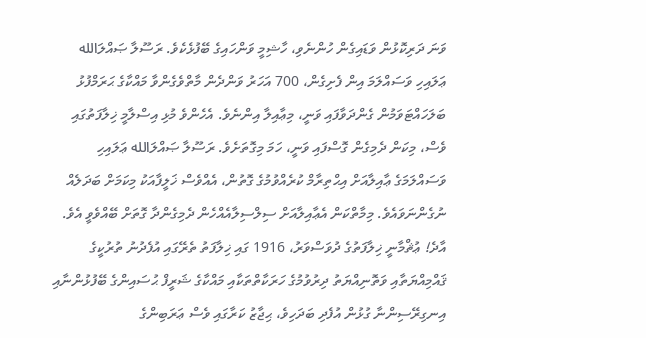ވަނަ ދަރިކޮޅުން ވަޑައިގެން ހުންނެވި، ހާޝިމީ ވަންހައިގެ ބޭފުޅެކެވެ. ރަސޫލާ ޞައްލަالله ޢަލައިހި ވަސައްލަމަ އިން ފެށިގެން، 700 އަހަރު ވަންދެން މާތްވެގެންވާ މައްކާގެ ޙަރަމްފުޅު ބަލަހައްޓަވަމުން ގެންދަވާފައި ވަނީ، މިޢާއިލާ އިންނެވެ. އެހެންވެ މުޅި އިސްލާމީ ޚިލާފަތުގައި ވެސް، މިކަން ދެމިގެން ގޮސްފައި ވަނީ، ހަމަ މިގޮތަށެވެ. ރަސޫލާ ޞައްލަالله ޢަލައިހި ވަސައްލަމަގެ ޢާއިލާއަށް އިޙްތިރާމް ކުރެއްވުމުގެ ގޮތުން، އެއްވެސް ޚަލީފާއަކު މިކަމަށް ބަދަލެއް ނުގެންނަވައެވެ. މިމާތްކަން އެޢާއިލާއަށް ސިލްސިލާއެއްހެން ދެމިގެންދާ ގޮތަށް ބޭއްވެވީ އެވެ.
އާދެ! ޢުޘްމާނީ ޚިލާފަތުގެ ދުވަސްވަރު، 1916 ގައި ޚިލާފަތު ތެރޭގައި އުފެދުނު ތުރުކީގެ ޤައްމިއްޔަތާއި ވަތޮނިއްޔަތު ދިރުވުމުގެ ހަރަކާތްތަކާއި މައްކާގެ ޝަރީފް ޙުސައިންގެ ބޭފުޅުންނާއި އިނގިރޭސިންނާ ގުޅުން އުފެދި ބަދަހިވެ، ޙިޖާޒު ކަރާގައި ވެސް ޢަރަބިންގެ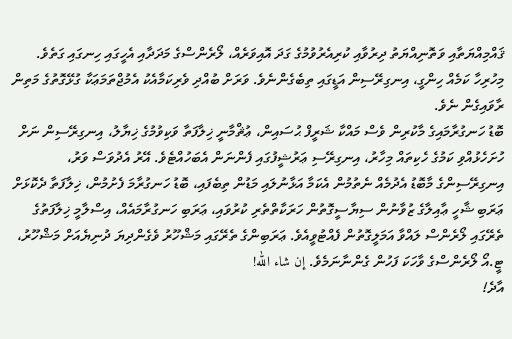ޤައްމިއްޔަތާއި ވަތޮނިއްޔަތު ދިރުވާއި ކުރިއެރުވުމުގެ ގަދަ އޮއިވަރެއް، ލޯރެންސްގެ މަދަދާއި އެހީގައި ހިނގައި ގަތެވެ. މިހުރިހާ ކަމެއް ހިންގީ، އިނގިރޭސިން އަޑީގައި ތިބެގެންނެވެ. ވަރަށް ބުއްދި ވެރިކަމާއެކު އެމުޖްތަމަޢަކާ ގުޅޭގޮތުގެ މަތިން ރާވައިގެން ނެވެ.
ބޮޑު ހަނގުރާމައިގެ މާކުރިން ވެސް މައްކާ ޝަރީފް ޙުސައިން، ޢުޘްމާނީ ޚިލާފަތާ ވަކިވުމުގެ ޚިޔާލު، އިނގިރޭސިން ނަށް ހުށަހެޅުއްވި ކަމުގެ ހެކިތައް މިހާރު، އިނގިރޭސި ޢަރުޝީފުގައި ފެންނަން އެބަހުއްޓެވެ. އޭރު އެދުވަސް ވަރު، އިނގިރޭސިންގެ މާބޮޑު އެދުމެއް ނެތުމުން އެކަމާ އަޅާނުލައި މަޑުން ތިބެފައި، ބޮޑު ހަނގުރާމަ ފެށުމުން، ޚިލާފަތާ ދެކޮޅަށް ޢަރަބި ޝާހީ ޢާއިލާގެ ޒުވާނުން ސިޔާސީގޮތުން ހަރަކާތްތެރި ކުރުވައި، ޢަރަބި ހަނގުރާމައެއް، އިސްލާމީ ޚިލާފަތުގެ ތެރޭގައި ލޯރެންސް ލައްވާ އަމަލީގޮތުން ފެއްޓުވީއެވެ. ޢަރަބިންގެ ތެރޭގައި މަޝްހޫރު ވެގެންދިޔަ ދުނިޔެއަށް މަޝްހޫރު، ޓީ.އޯ ލޯރެންސްގެ ވާހަކަ ފަހުން ގެންނާނަމެވެ. إن شاء الله!
އާދެ!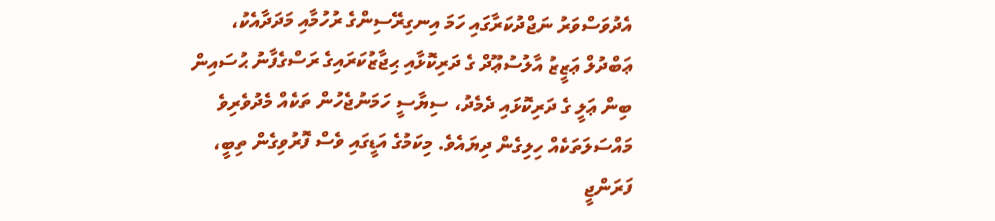އެދުވަސްވަރު ނަޖްދުކަރާގައި ހަމަ އިނގިރޭސިންގެ ރުހުމާއި މަދަދާއެކު، ޢަބްދުލް ޢަޒީޒު އާލުސުޢޫދް ގެ ދަރިކޮޅާއި ޙިޖާޒުކަރައިގެ ރަސްގެފާނު ޙުސައިން ބިން ޢަލީ ގެ ދަރިކޮޅައި ދެމެދު، ސިޔާސީ ހަމަނުޖެހުން ތަކެއް މެދުވެރިވެ މައްސަލަތަކެއް ހިލިގެން ދިޔައެވެ. މިކަމުގެ އަޑީގައި ވެސް ފޮރުވިގެން ތިބީ، ފަރަންޖީ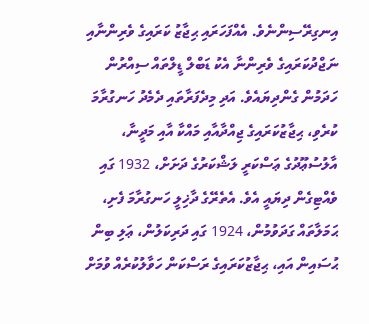އިނގިރޭސިންނެވެ. އެއްފަހަރައި ޙިޖާޒު ކަރައިގެ ވެރިންނާއި ނަޖްދުކަރައިގެ ވެރިންނާ އެކު ޑަބްލް ޑީލްތައް ސިއްރުން ހަދަމުން ގެންދިޔައެވެ. އަދި މިދެފަރާތައި ދެމެދު ހަނގުރާމަ ކުރެވި، ޙިޖާޒުކަރައިގެ ޖިއްދާއާއި މައްކާ އާއި މަދީނާ، އާލުސުޢޫދުގެ ޢަސްކަރީ ލަޝްކަރުގެ ދަށަށް، 1932 ގައި ވެއްޓިގެން ދިޔައީ އެވެ. އެތެރޭގެ ދާޚިލީ ހަނގުރާމަ ފެށި، ޙަމަލާތައް ގަދަވުމުން، 1924 ގައި ދަރިކަލުން، ޢަލި ބިން ޙުސައިން އައި، ޙިޖާޒުކަރައިގެ ރަސްކަން ހަވާލުކުރެއް ވުމަށް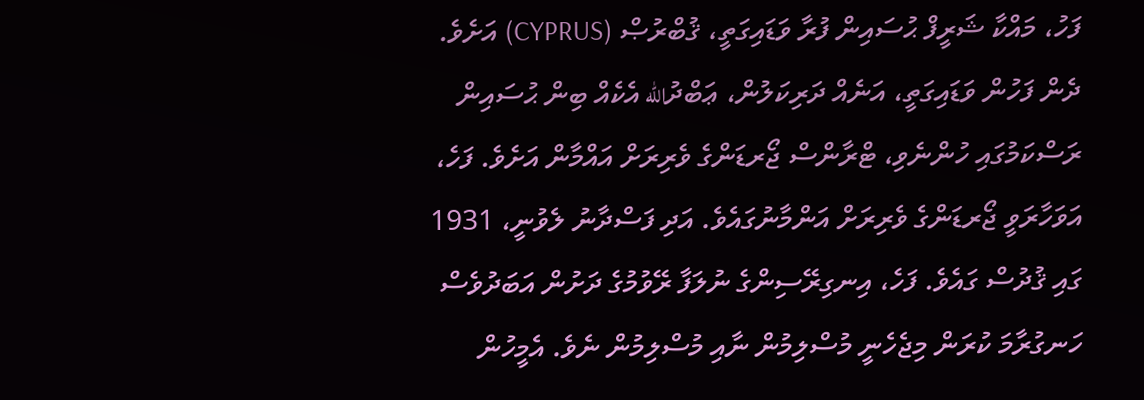ފަހު، މައްކާ ޝަރީފް ޙުސައިން ފުރާ ވަޑައިގަތީ، ޤުބްރުޞް (CYPRUS) އަށެވެ. ދެން ފަހުން ވަޑައިގަތީ، އަނެއް ދަރިކަލުން، ޢަބްދުالله އެކެއް ބިން ޙުސައިން ރަސްކަމުގައި ހުންނެވި، ޓްރާންސް ޖޯރޑަންގެ ވެރިރަށް އައްމާން އަށެވެ. ފަހެ، އަވަހާރަވީ ޖޯރޑަންގެ ވެރިރަށް އަންމާނުގައެވެ. އަދި ފަސްދާނު ލެވުނީ، 1931 ގައި ޤުދުސް ގައެވެ. ފަހެ، އިނގިރޭސިންގެ ނުލަފާ ރޭވުމުގެ ދަށުން އަބަދުވެސް ހަނގުރާމަ ކުރަން މިޖެހެނީ މުސްލިމުން ނާއި މުސްލިމުން ނެވެ. އެމީހުން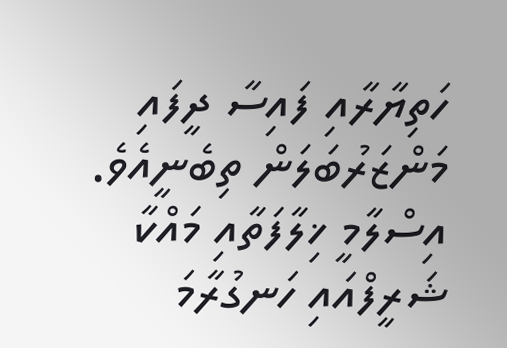ހަތިޔާރާއި ފައިސާ ދީފައި މަންޒަރުބަލަން ތިބެނީއެވެ. އިސްލާމީ ޚިލާފަތާއި މައްކާ ޝަރީފްއައި ހަނގުރާމަ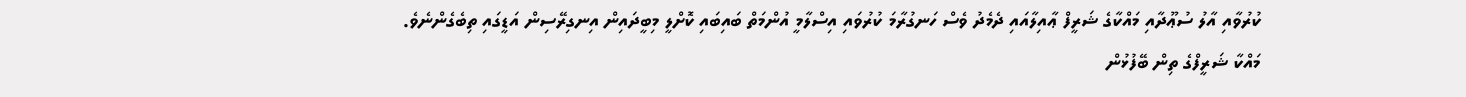ކުރުވާއި އާލު ސުޢޫދާއި މައްކާގެ ޝަރީފް ޢާއިލާއައި ދެމެދު ވެސް ހަނގުރާމަ ކުރުވައި އިސްލާމީ އުންމަތް ބައިބައި ކޮށްލީ މިބީދައިން އިނގިރޭސިން އަޑީގައި ތިބެގެންނެވެ.
މައްކާ ޝަރީފްގެ ތިން ބޭފުޅުން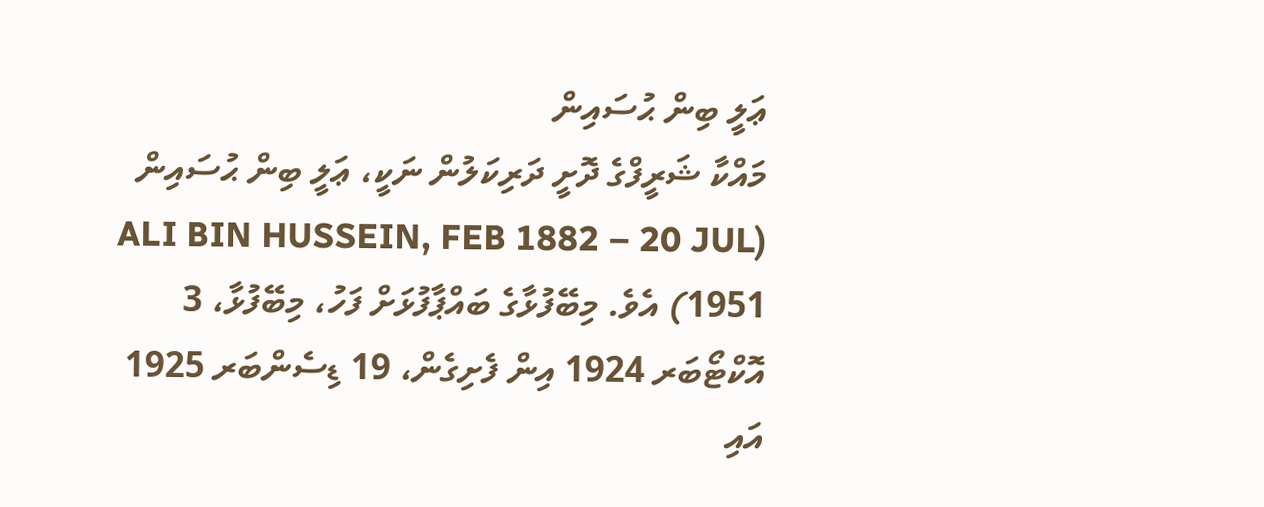ޢަލީ ބިން ޙުސައިން
މައްކާ ޝަރީފްގެ ދޮށީ ދަރިކަލުން ނަކީ، ޢަލީ ބިން ޙުސައިން (ALI BIN HUSSEIN, FEB 1882 – 20 JUL 1951) އެވެ. މިބޭފުޅާގެ ބައްޕާފުޅަށް ފަހު، މިބޭފުޅާ، 3 އޮކްޓޯބަރ 1924 އިން ފެށިގެން، 19 ޑިސެންބަރ 1925 އައި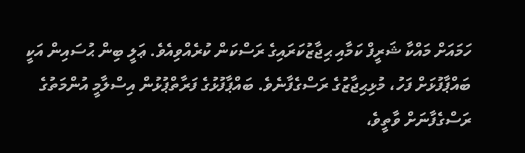ހަމައަށް މައްކާ ޝަރީފް ކަމާއި ޙިޖާޒުކަރައިގެ ރަސްކަން ކުރެއްވިއެވެ. ޢަލީ ބިން ޙުސައިން އަކީ ބައްޕާފުޅަށް ފަހު، މުޅިޙިޖާޒުގެ ރަސްގެފާނެވެ. ބައްޕާފުޅުގެ ފަރާތްޕުޅުން އިސްލާމީ އުންމަތުގެ ރަސްގެފާނަށް ވާތީވެ،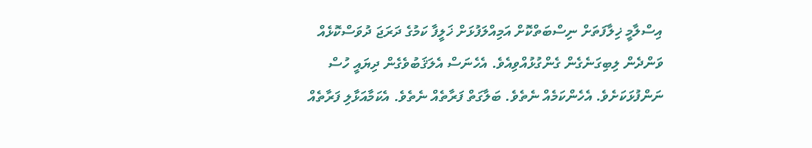އިސްލާމީ ޚިލާފަތަށް ނިސްބަތްކޮށް އަމިއްލަފުޅަށް ޚަލީފާ ކަމުގެ ދަރަޖަ ދުވަސްކޮޅެއް ވަންދެން ލިބިގަނެގެން ގެންގުޅުއްވިއެވެ. އެހެނަސް އެލަޤަބުވެގެން ދިޔައީ ހުސް ނަންފުޅަކަށެވެ. އެހެންކަމެއް ނެތެވެ. ބަލާގަތް ފަރާތެއް ނެތެވެ. އެކަމާއަޅާލި ފަރާތެއް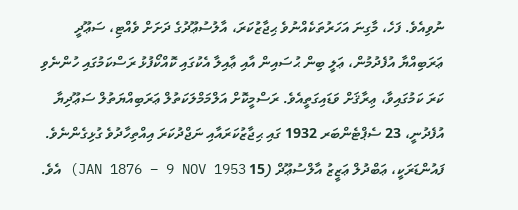ނުވިއެވެ. ފަހެ، މާގިނަ އަހަރުތަކެއްނުވެ ޙިޖާޒުކަރަ، އާލުސުޢޫދުގެ ދަށަށް ވެއްޓި، ސަޢޫދީ ޢަރަބިއްޔާ އުފެދުމުން، ޢަލީ ބިން ޙުސައިން އާއި ޢާއިލާ އެކުގައި ކޮއްކޯފުޅު ރަސްކަމުގައި ހުންނެވި ކަރަ ކަމުގައިވާ، ޢިރާޤަށް ވަޑައިގަތީއެވެ. ރަސްމީކޮށް އަލްމަމްލަކަތުލް ޢަރަބިއްޔަތުލް ސަޢޫދިޔާ އުފެދުނީ، 23 ސެޕްޓެންބަރ 1932 ގައި ޙިޖާޒުކަރައާއި ނަޖްދުކަރަ އިއްތިހާދުވެ ގުޅިގެންނެވެ. ފައުންޑަރަކީ، ޢަބްދުލް ޢަޒީޒު އާލްސުޢޫދް (15 JAN 1876 – 9 NOV 1953) އެވެ.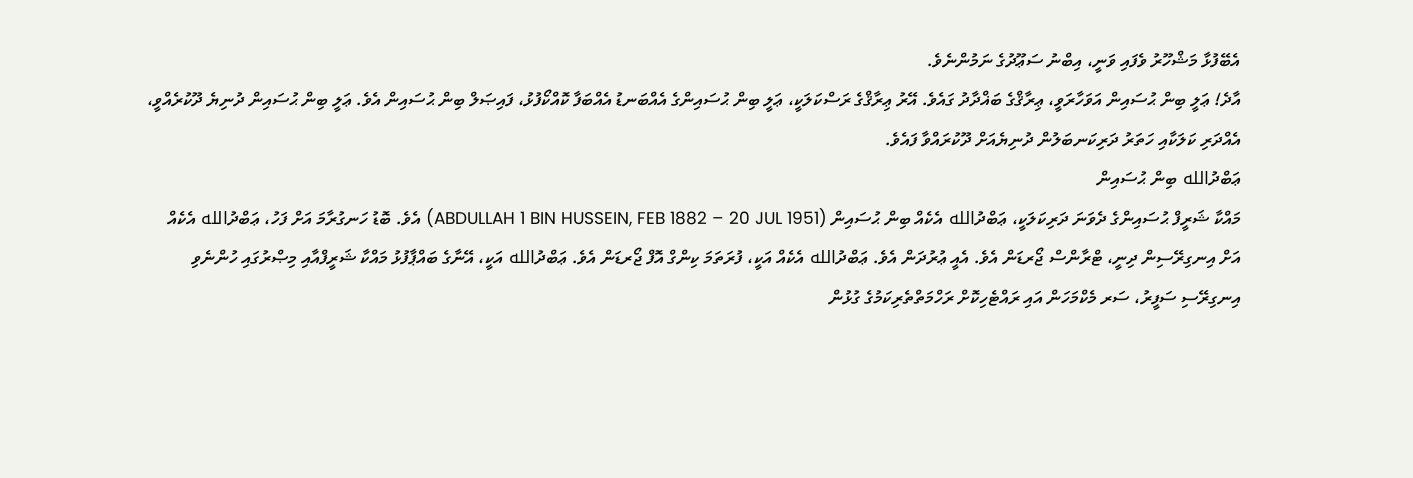އެބޭފުޅާ މަޝްހޫރު ވެފައި ވަނީ، އިބްނު ސަޢޫދުގެ ނަމުންނެވެ.
އާދެ! ޢަލީ ބިން ޙުސައިން އަވަހާރަވީ، ޢިރާޤްގެ ބަޣްދާދު ގައެވެ. އޭރު ޢިރާޤްގެ ރަސްކަލަކީ، ޢަލީ ބިން ޙުސައިންގެ އެއްބަނޑު އެއްބަފާ ކޮއްކޯފުޅު، ފައިޞަލް ބިން ޙުސައިން އެވެ. ޢަލީ ބިން ޙުސައިން ދުނިޔެ ދޫކުރެއްވީ، އެއްދަރި ކަލަކާއި ހަތަރު ދަރިކަނބަލުން ދުނިޔެއަށް ދޫކުރައްވާ ފައެވެ.
ޢަބްދުالله ބިން ޙުސައިން
މައްކާ ޝަރީފް ޙުސައިންގެ ދެވަނަ ދަރިކަލަކީ، ޢަބްދުالله އެކެއް ބިން ޙުސައިން (ABDULLAH 1 BIN HUSSEIN, FEB 1882 – 20 JUL 1951) އެވެ. ބޮޑު ހަނގުރާމަ އަށް ފަހު، ޢަބްދުالله އެކެއް އަށް އިނގިރޭސިން ދިނީ، ޓްރާންސް ޖޯރޑަން އެވެ. އެއީ ޢުރުދަން އެވެ. ޢަބްދުالله އެކެއް އަކީ، ފުރަތަމަ ކިންގް އޮފް ޖޯރޑަން އެވެ. ޢަބްދުالله އަކީ، އޭނާގެ ބައްޕާފުޅު މައްކާ ޝަރީފްއާއި މިޞްރުގައި ހުންނެވި އިނގިރޭސި ސަފީރު، ސަރ މެކްމަހަން އައި ރައްޓެހިކޮށް ރަހްމަތްތެރިކަމުގެ ގުޅުން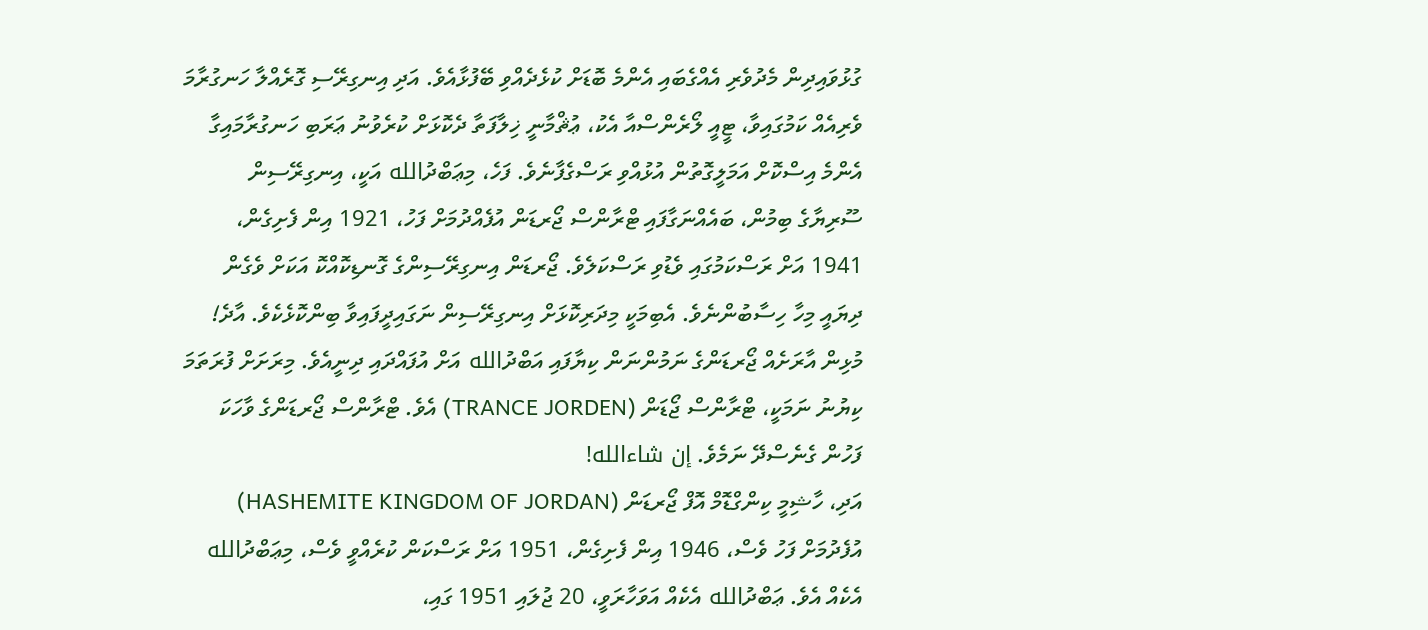ގުޅުވައިދިން މެދުވެރި އެއްގެބައި އެންމެ ބޮޑަށް ކުޅެދެއްވި ބޭފުޅާއެވެ. އަދި އިނގިރޭސި ގޮރެއްލާ ހަނގުރާމަ ވެރިއެއް ކަމުގައިވާ، ޓީއީ ލޯރެންސްއާ އެކު، ޢުޘްމާނީ ޚިލާފަތާ ދެކޮޅަށް ކުރެވުނު ޢަރަބި ހަނގުރާމައިގާ އެންމެ އިސްކޮށް އަމަލީގޮތުން އުޅުއްވި ރަސްގެފާނެވެ. ފަހެ، މިޢަބްދުالله އަކީ، އިނގިރޭސިން ސޫރިޔާގެ ބިމުން، ބައެއްނަގާފައި ޓްރާންސް ޖޯރޑަން އުފެއްދުމަށް ފަހު، 1921 އިން ފެށިގެން، 1941 އަށް ރަސްކަމުގައި ވެޑުވި ރަސްކަލެވެ. ޖޯރޑަން އިނގިރޭސިންގެ ގޮނޑިކޮއްކޮ އަކަށް ވެގެން ދިޔައީ މިހާ ހިސާބުންނެވެ. އެބިމަކީ މިދަރިކޮޅަށް އިނގިރޭސިން ނަގައިދީފައިވާ ބިންކޮޅެކެވެ. އާދެ! މުޅިން އާރަށެއް ޖޯރޑަންގެ ނަމުންނަން ކިޔާފައި އަބްދުالله އަށް އުފައްދައި ދިނީއެވެ. މިރަށަށް ފުރަތަމަ ކިޔުނު ނަމަކީ، ޓްރާންސް ޖޯޑަން (TRANCE JORDEN) އެވެ. ޓްރާންސް ޖޯރޑަންގެ ވާހަކަ ފަހުން ގެނެސްދޭ ނަމެވެ. إن شاءالله!
އަދި، ހާޝިމީ ކިންގްޑޮމް އޮފް ޖޯރޑަން (HASHEMITE KINGDOM OF JORDAN) އުފެދުމަށް ފަހު ވެސް، 1946 އިން ފެށިގެން، 1951 އަށް ރަސްކަން ކުރެއްވީ ވެސް، މިޢަބްދުالله އެކެއް އެވެ. ޢަބްދުالله އެކެއް އަވަހާރަވީ، 20 ޖުލައި 1951 ގައި،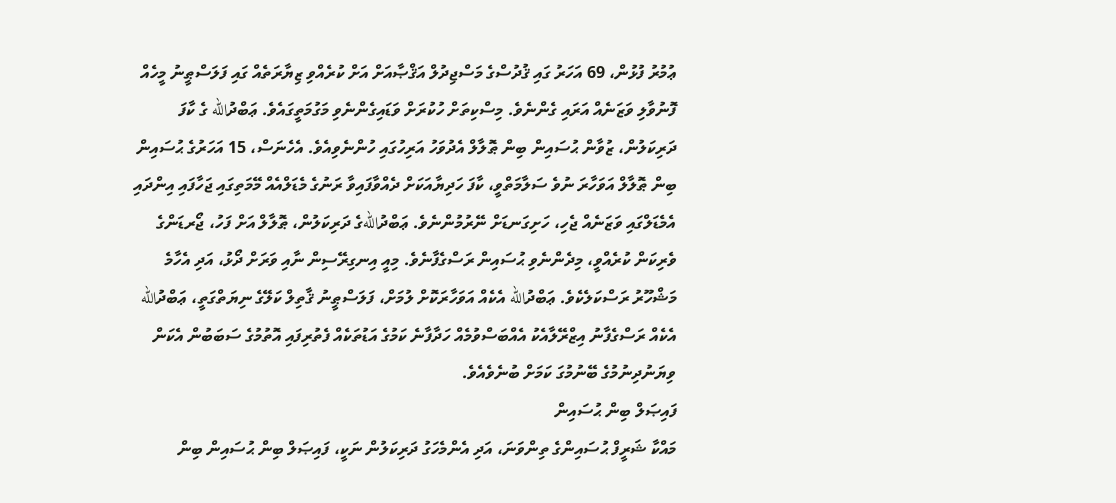ޢުމުރު ފުޅުން، 69 އަހަރު ގައި ޤުދުސްގެ މަސްޖިދުލް އަޤްޞާއަށް އަށް ކުރެއްވި ޒިޔާރަތެއް ގައި ފަލަސްޠީނު މީހެއް ފޮނުވާލި ވަޒަނެއް އަރައި ގެންނެވެ. މިސްކިތަށް ހުކުރަށް ވަޑައިގެންނެވި މަގުމަތީގައެވެ. ޢަބްދުالله ގެ ކާފަ ދަރިކަލުން، ޒުވާން ޙުސައިން ބިން ޠޮލާލް އެދުވަހު އަރިހުގައި ހުންނެވިއެވެ. އެހެނަސް، 15 އަހަރުގެ ޙުސައިން ބިން ޠޮލާލް އަވަހާރަ ނުވެ ސަލާމަތްވީ، ކާފަ ހަދިޔާއަކަށް ދެއްވާފައިވާ ރަނުގެ މެޑަލްއެއް މޭމަތިގައި ޖަހާފައި އިންދައި އެމެޑަލްގައި ވަޒަނެއް ޖެހި، ހަށިގަނޑަށް ނޭރުމުންނެވެ. ޢަބްދުاللهގެ ދަރިކަލުން، ޠޮލާލް އަށް ފަހު، ޖޯރޑަންގެ ވެރިކަން ކުރެއްވީ، މިދެންނެވި ޙުސައިން ރަސްގެފާނެވެ. މިއީ އިނގިރޭސިން ނާއި ވަރަށް ދޯޅު، އަދި އެހާމެ މަޝްހޫރު ރަސްކަލެކެވެ. ޢަބްދުالله އެކެއް އަވަހާރަކޮށް ލުމަށް، ފަލަސްޠީނު ޤާތިލް ކަލޭގެ ނިޔަތްގަތީ، ޢަބްދުالله އެކެއް ރަސްގެފާނު އިޒްރޭލާއެކު އެއްބަސްވުމެއް ހަދާފާނެ ކަމުގެ އަޑުތަކެއް ފެތުރިފައި އޮތުމުގެ ސަބަބުން އެކަން ވިޔަނުދިނުމުގެ ބޭނުމުގަ ކަމަށް ބުނެވެއެވެ.
ފައިޞަލް ބިން ޙުސައިން
މައްކާ ޝަރީފް ޙުސައިންގެ ތިންވަނަ، އަދި އެންމެހަގު ދަރިކަލުން ނަކީ، ފައިޞަލް ބިން ޙުސައިން ބިން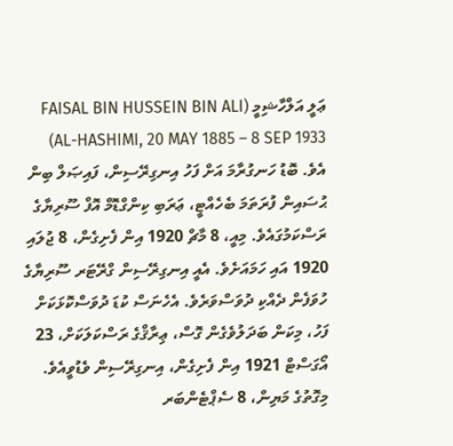ޢަލީ އަލްހާޝިމީ (FAISAL BIN HUSSEIN BIN ALI AL-HASHIMI, 20 MAY 1885 – 8 SEP 1933) އެވެ. ބޮޑު ހަނގުރާމަ އަށް ފަހު އިނގިރޭސިން، ފައިޞަލް ބިން ޙުސައިން ފުރަތަމަ ބެހެއްޓީ، ޢަރަބި ކިންގްޑޮމް އޮފް ސޫރިޔާގެ ރަސްކަމުގައެވެ. މިއީ، 8 މާޗް 1920 އިން ފެށިގެން، 8 ޖުލައި 1920 އައި ހަމައަށެވެ. އެއީ އިނގިރޭސިން ގްރޭޓަރ ސޫރިޔާގެ ހުވަފެން ދެއްކި ދުވަސްވަރެވެ. އެހެނަސް ކުޑަ ދުވަސްކޮޅަކަށް ފަހު، މިކަން ބަދަލުވެގެން ގޮސް، ޢިރާޤްގެ ރަސްކަލަކަށް، 23 އޯގަސްޓް 1921 އިން ފެށިގެން، އިނގިރޭސިން ވެޑުވީއެވެ. މިގޮތުގެ މަޔިން، 8 ސެޕްޓެންބަރ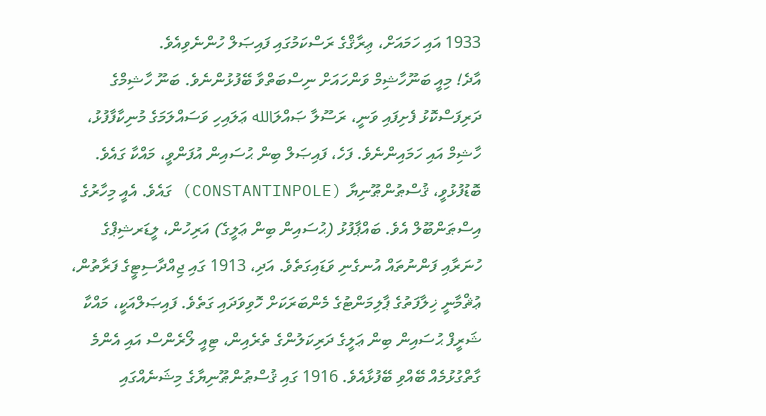1933 އައި ހަމައަށް، ޢިރާޤްގެ ރަސްކަމުގައި ފައިޞަލް ހުންނެވިއެވެ.
އާދެ! މިއީ ބަނޫހާޝިމް ވަންހައަށް ނިސްބަތްވާ ބޭފުޅުންނެވެ. ބަނޫ ހާޝިމްގެ ދަރިފަސްކޮޅު ފެށިފައި ވަނީ، ރަސޫލާ ޞައްލަالله ޢަލައިހި ވަސައްލަމަގެ މުނިކާފާފުޅު، ހާޝިމް އައި ހަމައިންނެވެ. ފަހެ، ފައިޞަލް ބިން ޙުސައިން އުފަންވީ، މައްކާ ގައެވެ. ބޮޑުފުޅުވީ، ޤުސްޠުންޠޫނިޔާ (CONSTANTINPOLE) ގައެވެ. އެއީ މިހާރުގެ އިސްޠަންބޫލް އެވެ. ބައްޕާފުޅު (ޙުސައިން ބިން ޢަލީގެ) އަރިހުން، ލީޑަރޝިޕްގެ ހުނަރާއި ފަންނުތައް އުނގެނި ވަޑައިގަތެވެ. އަދި، 1913 ގައި ޖިއްދާސިޓީގެ ފަރާތުން، ޢުޘްމާނީ ޚިލާފަތުގެ ޕާލިމަންޓުގެ މެންބަރަކަށް ހޮވިވަދައި ގަތެވެ. ފައިޞަލްއަކީ، މައްކާ ޝަރީފް ޙުސައިން ބިން ޢަލީގެ ދަރިކަލުންގެ ތެރެއިން، ޓިއީ ލޯރެންސް އައި އެންމެ ގާތްގުޅުމެއް ބޭއްވި ބޭފުޅާއެވެ. 1916 ގައި ޤުސްޠުންޠޫނިޔާގެ މިޝަނެއްގައި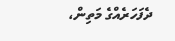ދެފަހަރެއްގެ މަތިން،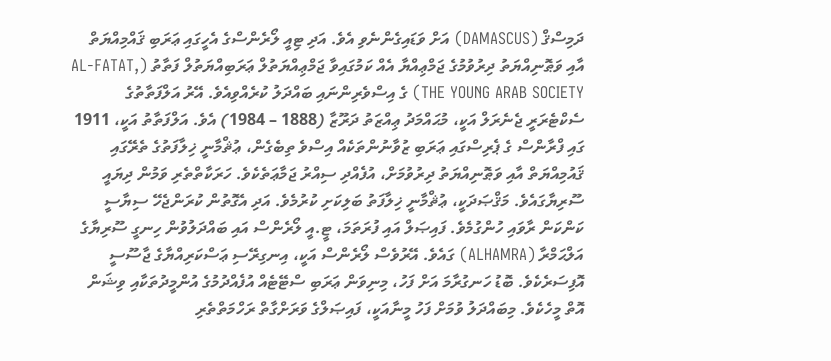ދަމިސްޤް (DAMASCUS) އަށް ވަޑައިގެންނެވި އެވެ. އަދި ޓިއީ ލޯރެންސްގެ އެހީގައި ޢަރަބި ޤައްމިއްޔަތް އާއި ވަޠޮނިއްޔަތު ދިރުވުމުގެ ޖަމްޢިއްޔާ އެއް ކަމުގައިވާ ޖަމްޢިއްޔަތުލް ޢަރަބިއްޔަތުލް ފަތާތު (AL-FATAT, THE YOUNG ARAB SOCIETY) ގެ އިސްވެރިންނައި ބައްދަލު ކުރެއްވިއެވެ. އޭރު އަލްފަތާތުގެ ސެކްޓެރަރީ ޖެނެރަލް އަކީ، މުޙައްމަދު ޢިއްޒަތު ދަރޫޒާ (1888 – 1984) އެވެ. އަލްފަތާތު އަކީ، 1911 ގައި ފްރާންސް ގެ ޕެރިސްގައި ޢަރަބި ޒުވާނުންތަކެއް އިސްވެ ތިބެގެން، ޢުޘްމާނީ ޚިލާފަތުގެ ތެރޭގައި ޤައުމިއްޔަތް އާއި ވަޠޮނިއްޔަތު ދިރުވުމަށް، އުފެއްދި ސިއްރު ޖަމާޢަތެކެވެ. ހަރަކާތްތެރި ވަމުން ދިޔައީ ސޫރިޔާގައެވެ. މަޤްޞަދަކީ، ޢުޘްމާނީ ޚިލާފަތު ބަލިކަށި ކުރުމެވެ. އަދި އެގޮތުން ކުރަންޖެހޭ ސިޔާސީ ކަންކަން ރާވައި ހުންގުމެވެ. ފައިޞަލް އައި ފުރަތަމަ، ޓީ.އީ ލޯރެންސް އައި ބައްދަލުވުން ހިނގީ ސޫރިޔާގެ އަލްޙަމްރާ (ALHAMRA) ގައެވެ. އޭރުވެސް ލޯރެންސް އަކީ، އިނގިރޭސި ޢަސްކަރިއްޔާގެ ޖާސޫސީ އޮފިސަރެކެވެ. ބޮޑު ހަނގުރާމަ އަށް ފަހު، މިނިވަން ޢަރަބި ސްޓޭޓެއް އުފެއްދުމުގެ އުންމީދުތަކާއި ވިޝަން އޮތް މީހެކެވެ. މިބައްދަލު ވުމަށް ފަހު މީނާއަކީ، ފައިޞަލްގެ ވަރަށްގާތް ރަހްމަތްތެރި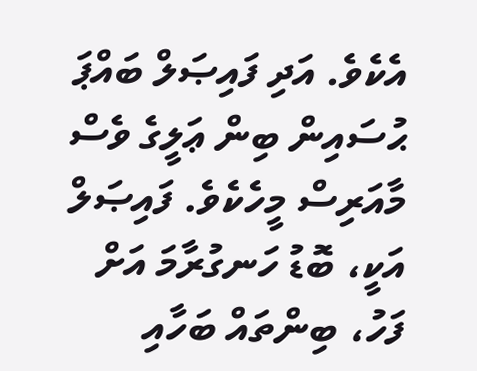އެކެވެ. އަދި ފައިޞަލް ބައްޕަ ޙުސައިން ބިން ޢަލީގެ ވެސް މާއަރިސް މީހެކެވެ. ފައިޞަލް އަކީ، ބޮޑު ހަނގުރާމަ އަށް ފަހު، ބިންތައް ބަހާއި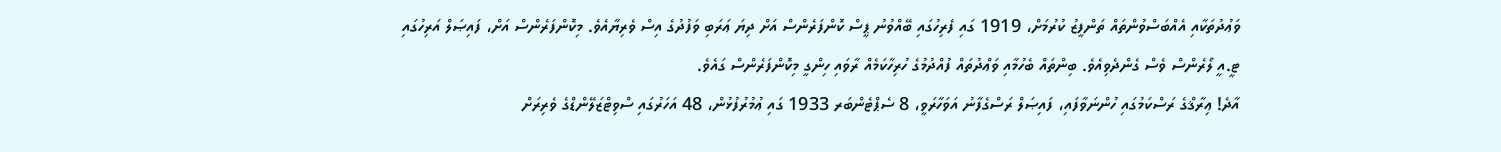ވަޢުދުތަކާއި އެއްބަސްވުންތައް ތަންފީޒު ކުރުމަށް، 1919 ގައި ފެރިހުގައި ބޭއްވުނު ޕީސް ކޮންފަރެންސް އަށް ދިޔަ ޢަރަބި ވަފުދުގެ އިސް ވެރިޔާއެވެ. މިކޮންފަރެންސް އަށް، ފައިޞަލް އަރިހުގައި ޓީ.އީ ލޯރެންސް ވެސް ގެންދެވިއެވެ. ބިންތައް ބެހުމާއި ވަޢްދުތައް ފުއްދުމުގެ ހުރިހާކަމެއް ރާވައި ހިންގީ މިކޮންފަރެންސް ގައެވެ.
އާދެ! ޢިރާޤްގެ ރަސްކަމުގައި ހުންނަވާފައި، ފައިޞަލް ރަސްގެފާނު އަވަހާރަވީ، 8 ސެޕްޓެންބަރ 1933 ގައި ޢުމުރުފުޅުން، 48 އަހަރުގައި ސްވިޓްޒަލޭންޑްގެ ވެރިރަށް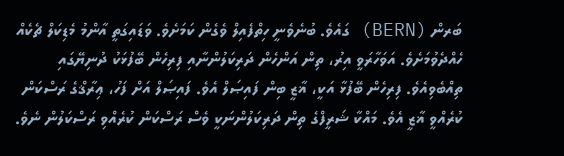ބަރން (BERN) ގައެވެ. ބުނެވެނީ ހިތްފެއިލް ވެގެން ކަމަށެވެ. ވަޑައިގަތީ އާންމު މެޑިކަލް ޗެކެއް ހެއްދެވުމަށެވެ. އަވަހާރަވީ އިރު، ތިން އަންހެން ދަރިކަލުންނާއި ފިރިހެން ބޭފުޅަކު ދުނިޔޭގައި ތިއްބެވިއެވެ. ފިރިހެން ބޭފުޅާ އަކީ، ޣާޒީ ބިން ފައިޞަލް އެވެ. ފައިޞަލް އަށް ފަހު، ޢިރާޤްގެ ރަސްކަން ކުރެއްވީ ޣާޒީ އެވެ. މައްކާ ޝަރީފްގެ ތިން ދަރިކަލުންނަކީ ވެސް ރަސްކަން ކުރެއްވި ރަސްކަލުން ނެވެ.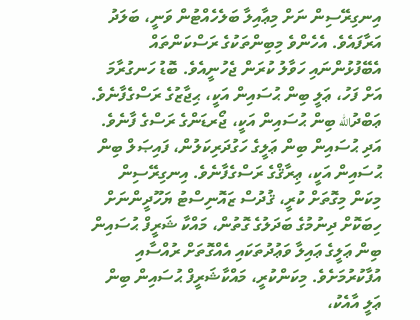އިނގިރޭސިން ނަށް މިޢާއިލާ ބަލެހެއްޓުން ވަނީ، ބަލަދު އަރާފައެވެ. އެހެންވެ މިބިންތަކުގެ ރަސްކަންތައް އެބޭފުޅުންނައި ހަވާލު ކުރަން ޖެހުނީއެވެ. ބޮޑު ހަނގުރާމަ އަށް ފަހު، ޢަލީ ބިން ޙުސައިން އަކީ، ޙިޖާޒުގެ ރަސްގެފާނެވެ. ޢަބްދުالله ބިން ޙުސައިން އަކީ، ޖޯރޑަންގެ ރަސްގެ ފާނެވެ. އަދި ޙުސައިން ބިން ޢަލީގެ ހަގުދަރިކަލުން، ފައިޞަލް ބިން ޙުސައިން އަކީ، ޢިރާޤްގެ ރަސްގެފާނެވެ. އިނގިރޭސިން މިކަން މިގޮތަށް ކުރީ، ޤުދުސް ޒައޮނިސްޓު ޔަހޫދީންނަށް ހިބަކޮށް ދިނުމުގެ ބަދަލުގެ ގޮތުން، މައްކާ ޝަރީފް ޙުސައިން ބިން ޢަލީގެ ޢައިލާ ވަޢުދުތަކައި އެއްގޮތަށް ރުއްސާއި އުފާކުރުމަށެވެ. މިކަންކުރީ، މައްކާޝަރީފް ޙުސައިން ބިން ޢަލީ އާއެކު،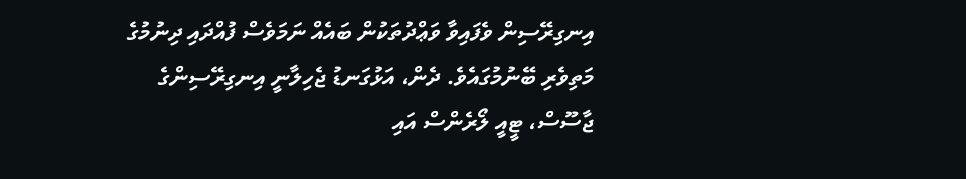އިނގިރޭސިން ވެފައިވާ ވަޢްދުތަކުން ބައެއް ނަމަވެސް ފުއްދައި ދިނުމުގެ މަތިވެރި ބޭނުމުގައެވެ. ދެން، އަޅުގަނޑު ޖެހިލާނީ އިނގިރޭސިންގެ ޖާސޫސް، ޓީއީ ލޯރެންސް އައި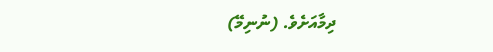ދިމާއަށެވެ. (ނުނިމޭ)